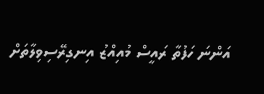އަންނަ ހަފުތާ ރައީސް މުއިއްޒު އިނގިރޭސިވިލާތަށް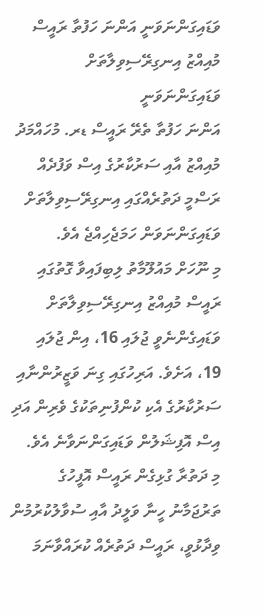ވަޑައިގަންނަވަނީ އަންނަ ހަފުތާ ރައީސް މުއިއްޒު އިނގިރޭސިވިލާތަށް ވަޑައިގަންނަވަނީ
އަންނަ ހަފުތާ ތެރޭ ރައީސް ޑރ. މުހައްމަދު މުއިއްޒު އާއި ސަރުކާރުގެ އިސް ވަފުދެއް ރަސްމީ ދަތުރެއްގައި އިނގިރޭސިވިލާތަށް ވަޑައިގަންނަވަން ހަމަޖެހިއްޖެ އެވެ.
މި ނޫހަށް މައުލޫމާތު ލިބިފައިވާ ގޮތުގައި ރައީސް މުއިއްޒު އިނގިރޭސިވިލާތަށް ވަޑައިގެންނެވީ ޖުލައި 16، އިން ޖުލައި 19، އަށެވެ. އަރިހުގައި ގިނަ ވަޒީރުންނާއި ސަރުކާރުގެ އެކި ކުންފުނިތަކުގެ ވެރިން އަދި އިސް އޮފިޝަލުން ވަޑައިގަންނަވާނެ އެވެ.
މި ދަތުރާ ގުޅިގެން ރައީސް އޮފީހުގެ ތަރުޖަމާނު ހީނާ ވަލީދު އާއި ސުވާލުކުރުމުން ވިދާޅުވީ، ރައީސް ދަތުރެއް ކުރައްވާނަމަ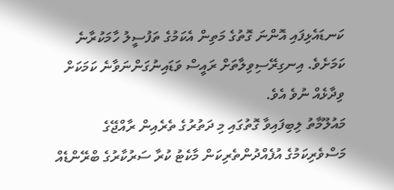ކަނޑައެޅިފައި އޮންނަ ގޮތުގެ މަތިން އެކަމުގެ ތަފުސީލު ހާމަކުރާނެ ކަމަށެވެ. އިނގިރޭސިވިލާތަށް ރައީސް ވަޑައިނުގަންނަވާނެ ކަމަކަށް ވިދާޅެއް ނުވެ އެވެ.
މައުލޫމާތު ލިބިފައިވާ ގޮތުގައި މި ދަތުރުގެ ތެރެއިން ރާއްޖޭގެ މަސްވެރިކަމުގެ އުފެއްދުންތެރިކަން މާކެޓު ކުރާ ސަރުކާރުގެ ބްރޭންޑެއް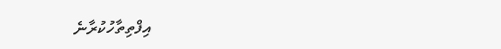އިފްތިތާހުކުރާނެ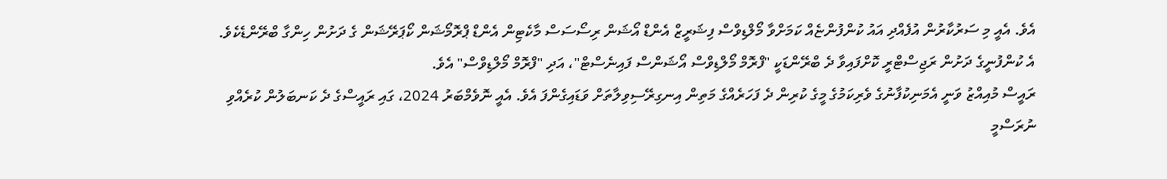އެވެ. އެއީ މި ސަރުކާރުން އުފެއްދި އައު ކުންފުންޏެއް ކަމަށްވާ މޯލްޑިވްސް ފިޝަރީޒް އެންޑް އޯޝަން ރިސޯސަސް މާކެޓިން އެންޑް ޕްރޮމޯޝަން ކޯޕަރޭޝަން ގެ ދަށުން ހިންގާ ބްރޭންޑެކެވެ.
އެ ކުންފުނީގެ ދަށުން ރަޖިސްޓްރީ ކޮށްފައިވާ ދެ ބްރޭންޑަކީ "ފްރޮމް މޯލްޑިވްސް އޯޝަންސް ފައިނެސްޓް"، އަދި "ފްރޮމް މޯލްޑިވްސް" އެވެ.
ރައީސް މުއިއްޒު ވަނީ އެމަނިކުފާނުގެ ވެރިކަމުގެ މީގެ ކުރިން ދެ ފަހަރެއްގެ މަތިން އިނގިރޭސިވިލާތަށް ވަޑައިގެންފަ އެވެ. އެއީ ނޮވެމްބަރު 2024، ގައި ރައީސްގެ ދެ ކަނބަލުން ކުރެއްވި ނުރަސްމީ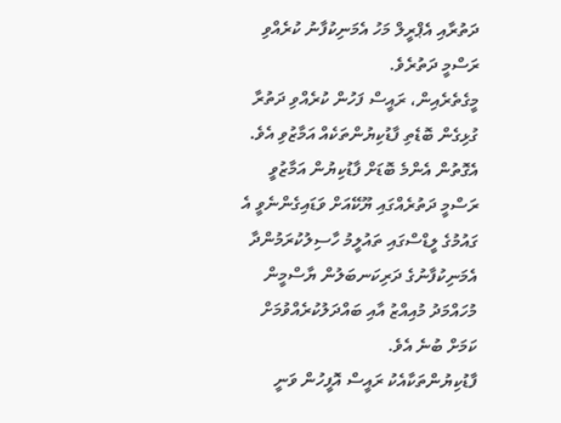ދަތުރާއި އެޕްރީލް މަހު އެމަނިކުފާނު ކުރެއްވި ރަސްމީ ދަތުރެވެ.
މީގެތެރެއިން، ރައީސް ފަހުން ކުރެއްވި ދަތުރާ ގުޅިގެން ބޮޑެތި ފާޑުކިޔުންތަކެއް އަމާޒުވި އެވެ. އެގޮތުން އެންމެ ބޮޑަށް ފާޑުކިޔުން އަމާޒުވީ ރަސްމީ ދަތުރެއްގައި ޔޫކޭއަށް ވަޑައިގެންނެވީ އެ ގައުމުގެ ލީޑްސްގައި ތައުލީމު ހާސިލުކުރަމުންދާ އެމަނިކުފާނުގެ ދަރިކަނބަލުން ޔާސްމީން މުހައްމަދު މުއިއްޒު އާއި ބައްދަލުކުރެއްވުމަށް ކަމަށް ބުނެ އެވެ.
ފާޑުކިޔުންތަކާއެކު ރައީސް އޮފީހުން ވަނީ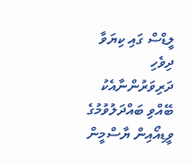ލީޑްސް ގައި ކިޔަވާ ދިވެހި ދަރިވަރުންނާއެކު ބޭއްވި ބައްދަލުވުމުގެ ވީޑިއޯއިން ޔާސްމީން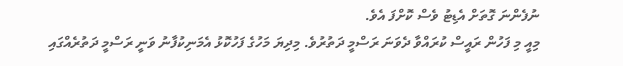ނުފެންނަ ގޮތަށް އެޑިޓު ވެސް ކޮށްފަ އެވެ.
މިއީ މި ފަހުން ރައީސް ކުރައްވާ ދެވަނަ ރަސްމީ ދަތުރުވެ. މިދިޔަ މަހުގެ ފަހުކޮޅު އެމަނިކުފާނު ވަނީ ރަސްމީ ދަތުރެއްގައި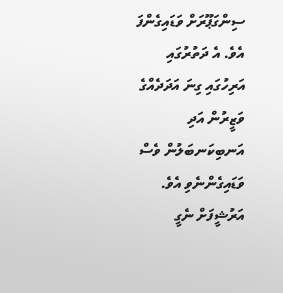ސިންގަޕޫރަށް ވަޑައިގެންފަ އެވެ. އެ ދަތުރުގައި އަރިހުގައި ގިނަ އަދަދެއްގެ ވަޒީރުން އަދި އަނބިކަނބަލުން ވެސް ވަޑައިގެންނެވި އެވެ.
އަރުޝީފަށް ނެގީ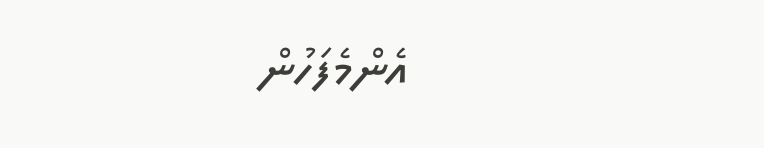އެންމެފަހުން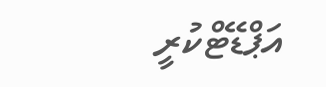އަޕްޑޭޓްކުރީ